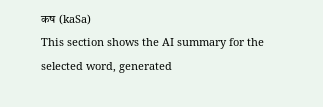कष (kaSa)
This section shows the AI summary for the selected word, generated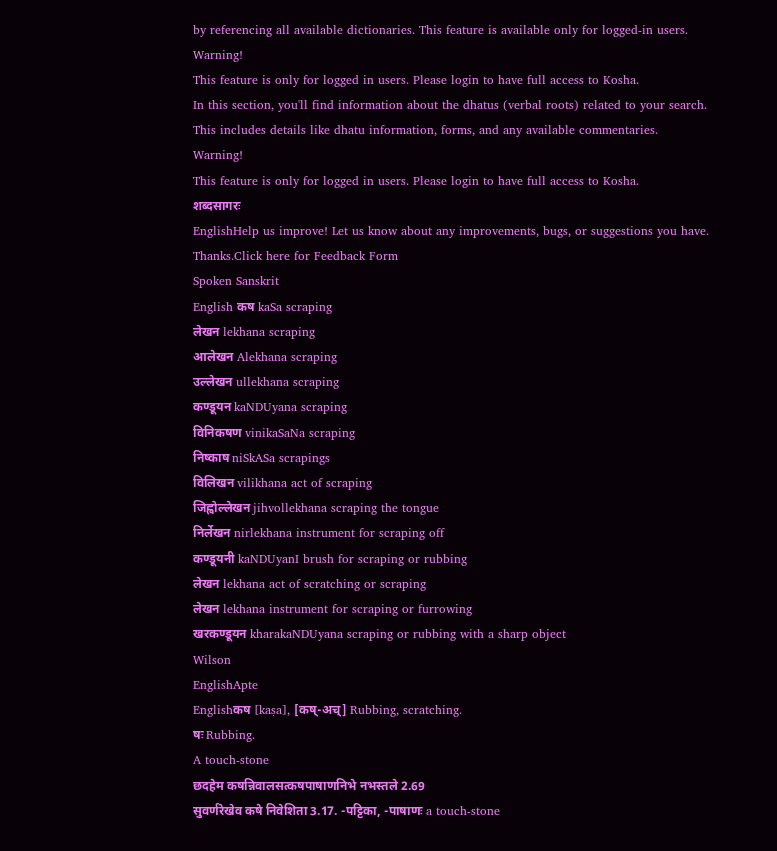by referencing all available dictionaries. This feature is available only for logged-in users.
Warning!
This feature is only for logged in users. Please login to have full access to Kosha.
In this section, you'll find information about the dhatus (verbal roots) related to your search. This includes details like dhatu information, forms, and any available commentaries.
Warning!
This feature is only for logged in users. Please login to have full access to Kosha.
शब्दसागरः
EnglishHelp us improve! Let us know about any improvements, bugs, or suggestions you have. Thanks.Click here for Feedback Form
Spoken Sanskrit
English कष kaSa scraping
लेखन lekhana scraping
आलेखन Alekhana scraping
उल्लेखन ullekhana scraping
कण्डूयन kaNDUyana scraping
विनिकषण vinikaSaNa scraping
निष्काष niSkASa scrapings
विलिखन vilikhana act of scraping
जिह्वोल्लेखन jihvollekhana scraping the tongue
निर्लेखन nirlekhana instrument for scraping off
कण्डूयनी kaNDUyanI brush for scraping or rubbing
लेखन lekhana act of scratching or scraping
लेखन lekhana instrument for scraping or furrowing
खरकण्डूयन kharakaNDUyana scraping or rubbing with a sharp object
Wilson
EnglishApte
Englishकष [kaṣa], [कष्-अच्] Rubbing, scratching.
षः Rubbing.
A touch-stone
छदहेम कषन्निवालसत्कषपाषाणनिभे नभस्तले 2.69
सुवर्णरेखेव कषे निवेशिता 3.17. -पट्टिका, -पाषाणः a touch-stone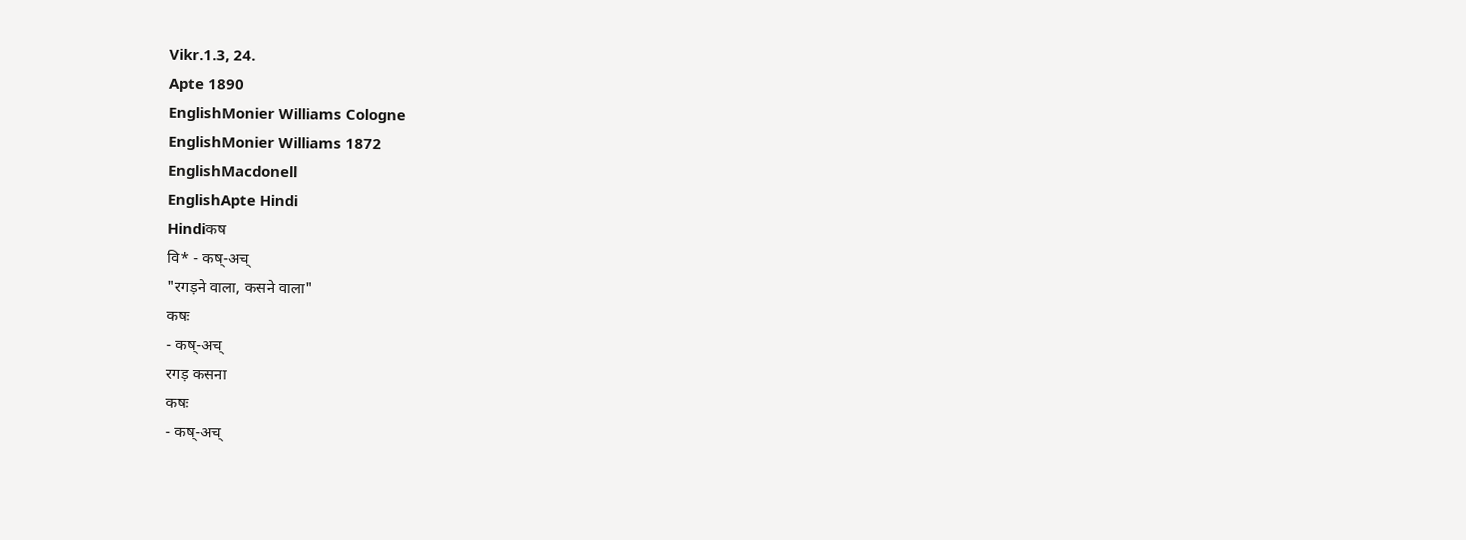Vikr.1.3, 24.
Apte 1890
EnglishMonier Williams Cologne
EnglishMonier Williams 1872
EnglishMacdonell
EnglishApte Hindi
Hindiकष
वि* - कष्-अच्
"रगड़ने वाला, कसने वाला"
कषः
- कष्-अच्
रगड़ कसना
कषः
- कष्-अच्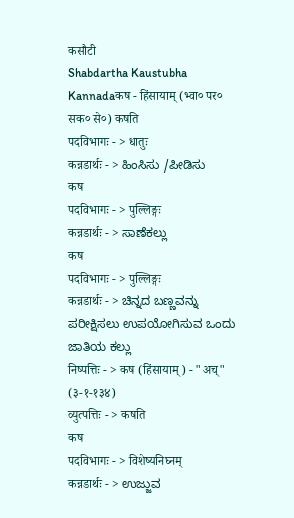कसौटी
Shabdartha Kaustubha
Kannadaकष - हिंसायाम् (भ्वा० पर० सक० से०) कषति
पदविभागः - > धातुः
कन्नडार्थः - > ಹಿಂಸಿಸು /ಪೀಡಿಸು
कष
पदविभागः - > पुल्लिङ्गः
कन्नडार्थः - > ಸಾಣೆಕಲ್ಲು
कष
पदविभागः - > पुल्लिङ्गः
कन्नडार्थः - > ಚಿನ್ನದ ಬಣ್ಣವನ್ನು ಪರೀಕ್ಷಿಸಲು ಉಪಯೋಗಿಸುವ ಒಂದು ಜಾತಿಯ ಕಲ್ಲು
निष्पत्तिः - > कष (हिंसायाम्) - "अच्" (३-१-१३४)
व्युत्पत्तिः - > कषति
कष
पदविभागः - > विशेष्यनिघ्नम्
कन्नडार्थः - > ಉಜ್ಜುವ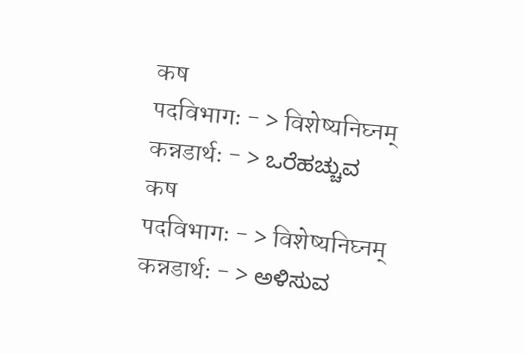कष
पदविभागः - > विशेष्यनिघ्नम्
कन्नडार्थः - > ಒರೆಹಚ್ಚುವ
कष
पदविभागः - > विशेष्यनिघ्नम्
कन्नडार्थः - > ಅಳಿಸುವ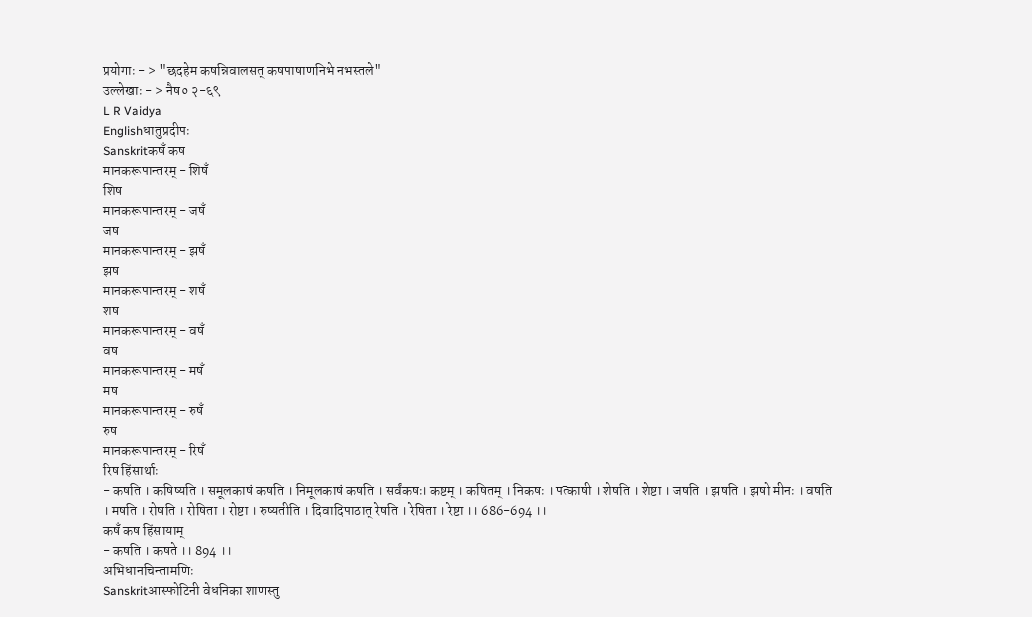प्रयोगाः - > "छदहेम कषन्निवालसत् कषपाषाणनिभे नभस्तले"
उल्लेखाः - > नैष० २-६९
L R Vaidya
Englishधातुप्रदीपः
Sanskritकषँ कष
मानकरूपान्तरम् - शिषँ
शिष
मानकरूपान्तरम् - जषँ
जष
मानकरूपान्तरम् - झषँ
झष
मानकरूपान्तरम् - शषँ
शष
मानकरूपान्तरम् - वषँ
वष
मानकरूपान्तरम् - मषँ
मष
मानकरूपान्तरम् - रुषँ
रुष
मानकरूपान्तरम् - रिषँ
रिष हिंसार्थाः
- कषति । कषिष्यति । समूलकाषं कषति । निमूलकाषं कषति । सर्वंकषः। कष्टम् । कषितम् । निकषः । पत्काषी । शेषति । शेष्टा । जषति । झषति । झषो मीनः । वषति । मषति । रोषति । रोषिता । रोष्टा । रुष्यतीति । दिवादिपाठात् रेषति । रेषिता । रेष्टा ।। 686-694 ।।
कषँ कष हिंसायाम्
- कषति । कषते ।। 894 ।।
अभिधानचिन्तामणिः
Sanskritआस्फोटिनी वेधनिका शाणस्तु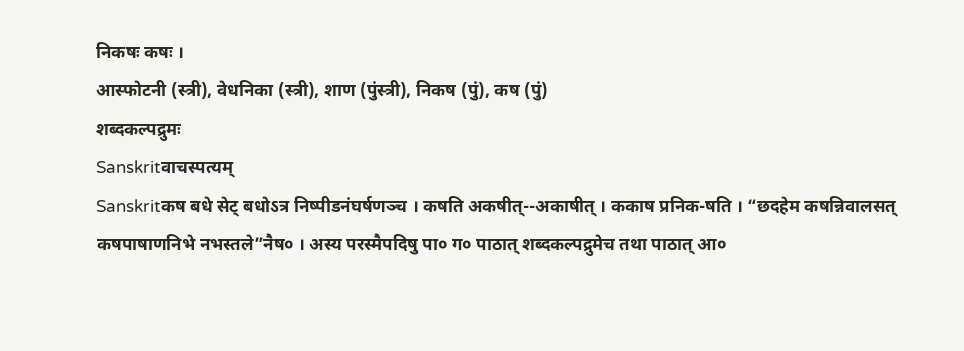निकषः कषः ।
आस्फोटनी (स्त्री), वेधनिका (स्त्री), शाण (पुंस्त्री), निकष (पुं), कष (पुं)
शब्दकल्पद्रुमः
Sanskritवाचस्पत्यम्
Sanskritकष बधे सेट् बधोऽत्र निष्पीडनंघर्षणञ्च । कषति अकषीत्--अकाषीत् । ककाष प्रनिक-षति । “छदहेम कषन्निवालसत् कषपाषाणनिभे नभस्तले”नैष० । अस्य परस्मैपदिषु पा० ग० पाठात् शब्दकल्पद्रुमेच तथा पाठात् आ०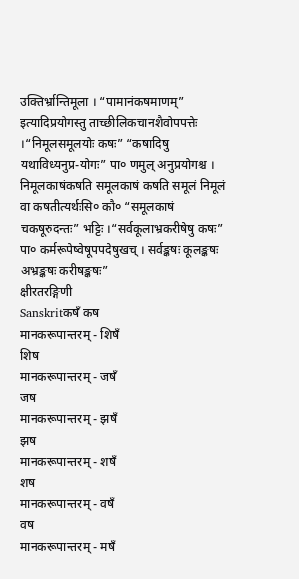उक्तिर्भ्रान्तिमूला । “पामानंकषमाणम्” इत्यादिप्रयोगस्तु ताच्छीलिकचानशैवोपपत्तेः ।“निमूलसमूलयोः कषः” “कषादिषु यथाविध्यनुप्र-योगः” पा० णमुल् अनुप्रयोगश्च । निमूलकाषंकषति समूलकाषं कषति समूलं निमूलं वा कषतीत्यर्थःसि० कौ० “समूलकाषं चकषूरुदन्तः” भट्टिः ।“सर्वकूलाभ्रकरीषेषु कषः” पा० कर्मरूपेष्वेषूपपदेषुखच् । सर्वङ्कषः कूलङ्कषः अभ्रङ्कषः करीषङ्कषः”
क्षीरतरङ्गिणी
Sanskritकषँ कष
मानकरूपान्तरम् - शिषँ
शिष
मानकरूपान्तरम् - जषँ
जष
मानकरूपान्तरम् - झषँ
झष
मानकरूपान्तरम् - शषँ
शष
मानकरूपान्तरम् - वषँ
वष
मानकरूपान्तरम् - मषँ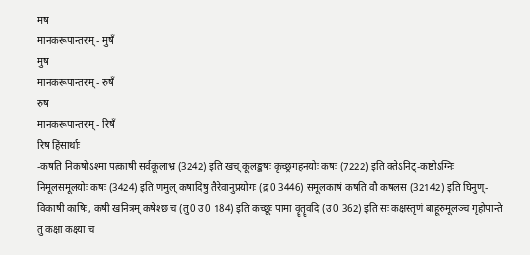मष
मानकरूपान्तरम् - मुषँ
मुष
मानकरूपान्तरम् - रुषँ
रुष
मानकरूपान्तरम् - रिषँ
रिष हिंसार्थाः
-कषति निकषोऽश्मा पत्काषी सर्वकूलाभ्र (3242) इति खच् कूलङ्कषः कृच्छ्रगहनयोः कषः (7222) इति क्तेऽनिट्-कष्टोऽग्निः निमूलसमूलयोः कषः (3424) इति णमुल् कषादिषु तैरेवानुप्रयोगः (द्र0 3446) समूलकाषं कषति वौ कषलस (32142) इति घिनुण्-विकाषी काषिः, कषी खनित्रम् कषेश्छ च (तु0 उ0 184) इति कच्छूः पामा वॄतॄवदि (उ0 362) इति सः कक्षस्तृणं बाहूरुमूलञ्च गृहोपान्ते तु कक्षा कक्ष्या च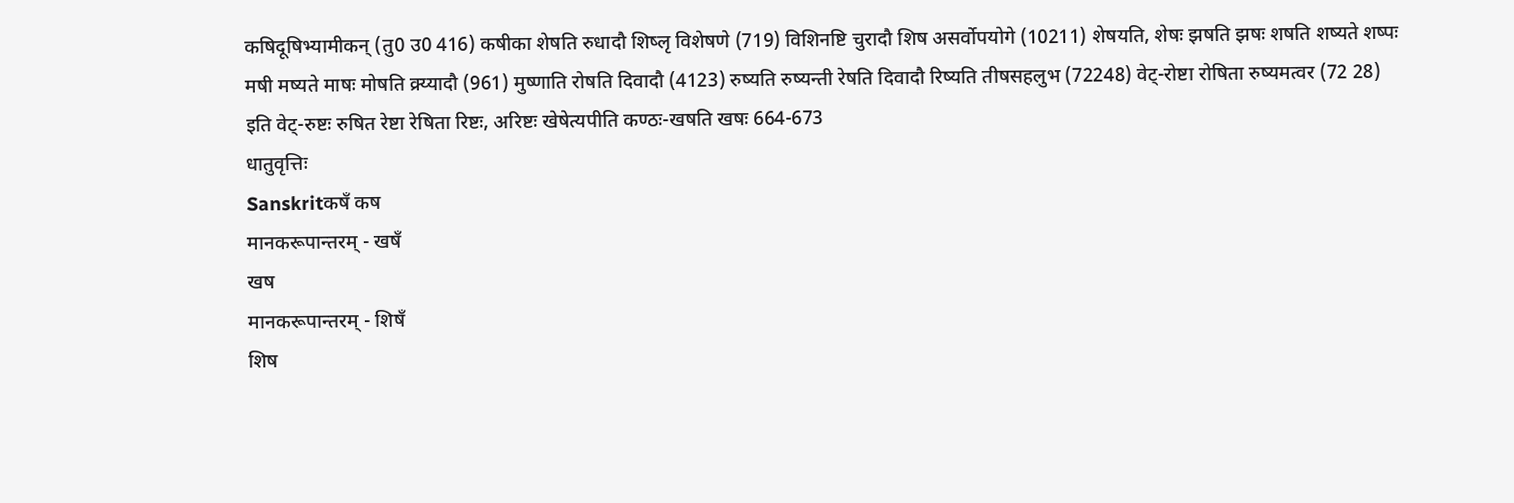कषिदूषिभ्यामीकन् (तु0 उ0 416) कषीका शेषति रुधादौ शिष्लृ विशेषणे (719) विशिनष्टि चुरादौ शिष असर्वोपयोगे (10211) शेषयति, शेषः झषति झषः शषति शष्यते शष्पः मषी मष्यते माषः मोषति क्र्य्यादौ (961) मुष्णाति रोषति दिवादौ (4123) रुष्यति रुष्यन्ती रेषति दिवादौ रिष्यति तीषसहलुभ (72248) वेट्-रोष्टा रोषिता रुष्यमत्वर (72 28) इति वेट्-रुष्टः रुषित रेष्टा रेषिता रिष्टः, अरिष्टः खेषेत्यपीति कण्ठः-खषति खषः 664-673
धातुवृत्तिः
Sanskritकषँ कष
मानकरूपान्तरम् - खषँ
खष
मानकरूपान्तरम् - शिषँ
शिष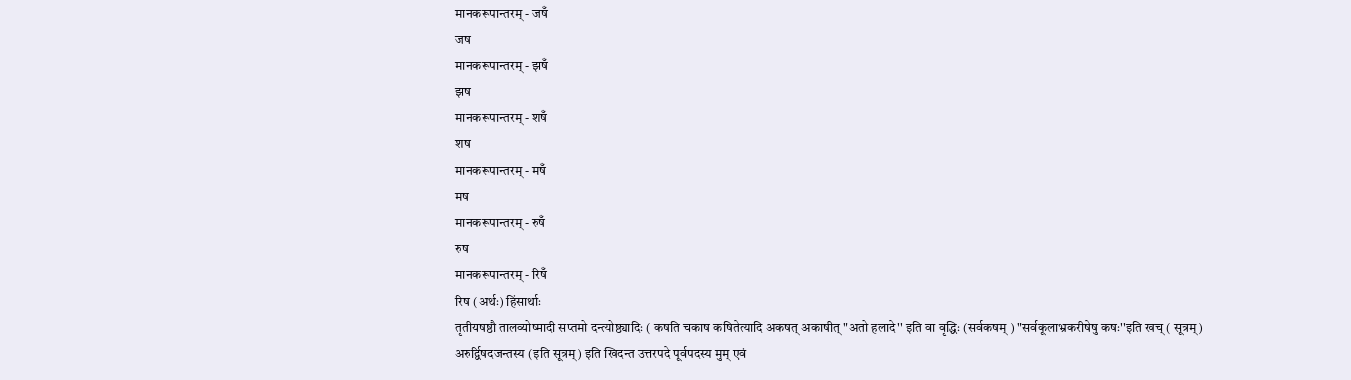मानकरूपान्तरम् - जषँ
जष
मानकरूपान्तरम् - झषँ
झष
मानकरूपान्तरम् - शषँ
शष
मानकरूपान्तरम् - मषँ
मष
मानकरूपान्तरम् - रुषँ
रुष
मानकरूपान्तरम् - रिषँ
रिष (अर्थः) हिंसार्थाः
तृतीयषष्ठौ तालव्योष्मादी सप्तमो दन्त्योष्ठ्यादिः ( कषति चकाष कषितेत्यादि अकषत् अकाषीत् "अतो हलादे'' इति वा वृद्धिः (सर्वकषम् ) "सर्वकूलाभ्रकरीषेषु कषः''इति खच् ( सूत्रम्) अरुर्द्विषदजन्तस्य (इति सूत्रम्) इति खिदन्त उत्तरपदे पूर्वपदस्य मुम् एवं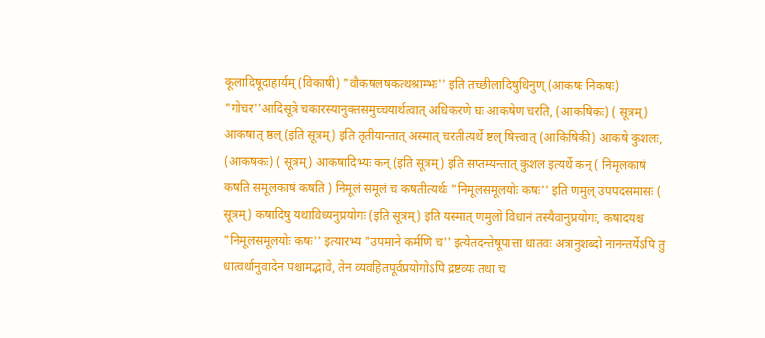कूलादिषूदाहार्यम् (विकाषी) "वौकषलषकत्थश्राम्भः'' इति तच्छीलादिषुधिनुण् (आकषः निकषः) "गोचर''आदिसूत्रे चकारस्यानुक्तसमुच्चयार्थत्वात् अधिकरणे घः आकषेण चरति, (आकषिकः) ( सूत्रम्) आकषात् ष्ठल् (इति सूत्रम्) इति तृतीयान्तात् अस्मात् चरतीत्यर्थे ष्टल् षित्त्वात् (आकिषिकी) आकषे कुशलः, (आकषकः) ( सूत्रम्) आकषादिभ्यः कन् (इति सूत्रम्) इति सप्तम्यन्तात् कुशल इत्यर्थे कन् ( निमृलकाषं कषति समूलकाषं कषति ) निमूलं समूलं च कषतीत्यर्थः "निमूलसमूलयोः कषः'' इति णमुल् उपपदसमासः ( सूत्रम्) कषादिषु यथाविध्यनुप्रयोगः (इति सूत्रम्) इति यस्मात् णमुलो विधानं तस्यैवानुप्रयोगः, कषादयश्च "निमूलसमूलयोः कषः'' इत्यारभ्य "उपमाने कर्मणि च'' इत्येतदन्तेषूपात्ता धातवः अत्रानुशब्दो नानन्तर्येऽपि तु धात्वर्थानुवादेन पश्चामद्भावे, तेन व्यवहितपूर्वप्रयोगोऽपि द्रष्टव्यः तथा च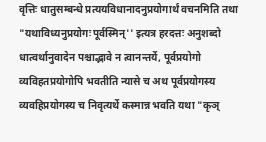वृत्तिः धातुसम्बन्धे प्रत्ययविधानादनुप्रयोगार्थं वचनमिति तथा "यथाविध्यनुप्रयोगः पूर्वस्मिन्'' इत्यत्र हरदत्तः अनुशब्दो धात्वर्थानुवादेन पश्चाद्भावे न त्वानन्तर्ये, पूर्वप्रयोगो व्यविहतप्रयोगोपि भवतीति न्यासे च अथ पूर्वप्रयोगस्य व्यवहिप्रयोगस्य च निवृत्यर्थे कस्मान्न भवति यथा "कृञ्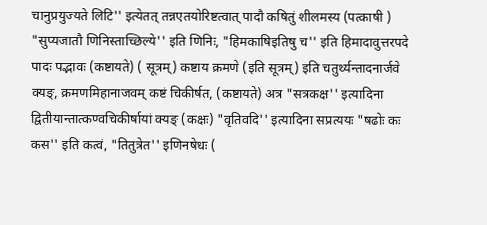चानुप्रयुज्यते लिटि'' इत्येतत् तन्नएतयोरिष्टत्वात् पादौ कषितुं शीलमस्य (पत्काषी ) "सुप्यजातौ णिनिस्ताच्छिल्ये'' इति णिनिः, "हिमकाषिइतिषु च'' इति हिमादावुत्तरपदे पादः पद्भावः (कष्टायते) ( सूत्रम्) कष्टाय क्रमणे (इति सूत्रम्) इति चतुर्थ्यन्तादनार्जवे क्यङ्, क्रमणमिहानाजवम् कष्टं चिकीर्षत, (कष्टायते) अत्र "सत्रकक्ष'' इत्यादिना द्वितीयान्तात्कण्वचिकीर्षायां क्यङ् (कक्षः) "वृतिवदि'' इत्यादिना सप्रत्ययः "षढोः कः कस'' इति कत्वं, "तितुत्रेत'' इणिनषेधः (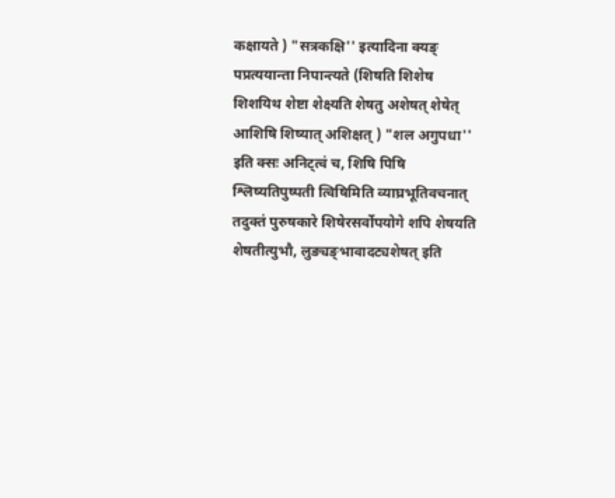कक्षायते ) "सत्रकक्षि'' इत्यादिना क्यङ् पप्रत्ययान्ता निपान्त्यते (शिषति शिशेष शिशयिथ शेष्टा शेक्ष्यति शेषतु अशेषत् शेषेत् आशिषि शिष्यात् अशिक्षत् ) "शल अगुपधा'' इति क्सः अनिट्त्वं च, शिषि पिषि श्लिष्यतिपुष्पती त्विषिमिति व्याघ्रभूतिवचनात् तदुक्तं पुरुषकारे शिषेरसर्वोपयोगे शपि शेषयति शेषतीत्युभौ, लुङ्यङ्भावादट्यशेषत् इति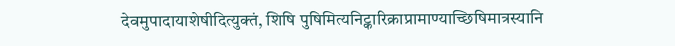देवमुपादायाशेषीदित्युक्तं, शिषि पुषिमित्यनिट्कारिक्राप्रामाण्याच्छिषिमात्रस्यानि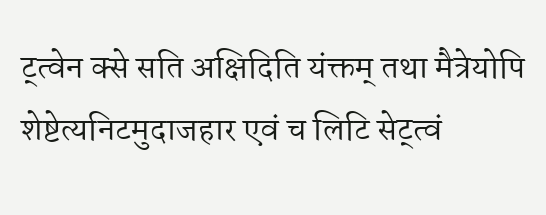ट्त्वेन क्से सति अक्षिदिति यंक्तम् तथा मैत्रेयोपि शेष्टेत्यनिटमुदाजहार एवं च लिटि सेट्त्वं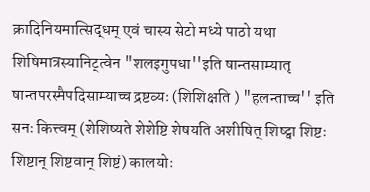क्रादिनियमात्सिद्धम् एवं चास्य सेटो मध्ये पाठो यथा शिषिमात्रस्यानिट्त्वेन "शलइगुपधा''इति षान्तसाम्यातृ षान्तपरस्मैपदिसाम्याच्च द्रष्टव्यः (शिशिक्षति ) "हलन्ताच्च'' इति सनः कित्त्वम् (शेशिष्यते शेशेष्टि शेषयति अशीषित् शिष्ट्वा शिष्टः शिष्टान् शिष्टवान् शिष्टं) कालयोः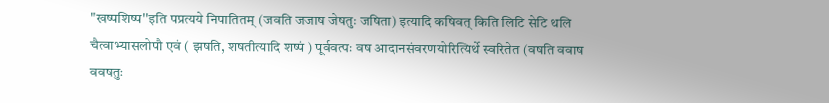"खष्पशिष्प''इति पप्रत्यये निपातितम् (जवति जजाष जेषतुः जषिता) इत्यादि कषिवत् किति लिटि सेटि थलि चैत्वाभ्यासलोपौ एवं ( झषति, शषतीत्यादि शष्पं ) पूर्ववत्पः वष आदानसंवरणयोरित्यिर्थे स्वरितेत (वषति ववाष ववषतुः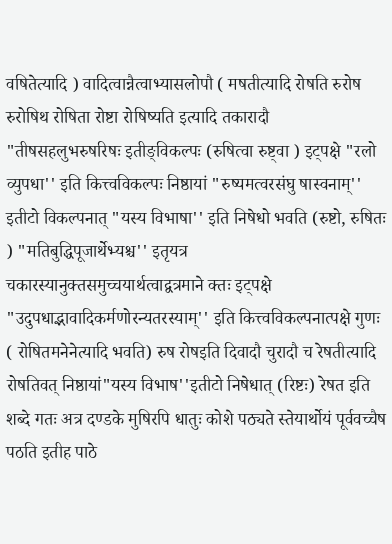वषितेत्यादि ) वादित्वान्नैत्वाभ्यासलोपौ ( मषतीत्यादि रोषति रुरोष रुरोषिथ रोषिता रोष्टा रोषिष्यति इत्यादि तकारादौ "तीषसहलुभरुषरिषः इतीङ्विकल्पः (रुषित्वा रुष्ट्वा ) इट्पक्षे "रलो व्युपधा'' इति कित्त्वविकल्पः निष्ठायां "रुष्यमत्वरसंघु षास्वनाम्'' इतीटो विकल्पनात् "यस्य विभाषा'' इति निषेधो भवति (रुष्टो, रुषितः ) "मतिबुद्धिपूजार्थेभ्यश्च'' इतृयत्र चकारस्यानुक्तसमुच्चयार्थत्वाद्वत्रमाने क्तः इट्पक्षे "उदुपधाद्भावादिकर्मणोरन्यतरस्याम्'' इति कित्त्वविकल्पनात्पक्षे गुणः ( रोषितमनेनेत्यादि भवति) रुष रोषइति दिवादौ चुरादौ च रेषतीत्यादि रोषतिवत् निष्ठायां"यस्य विभाष''इतीटो निषेधात् (रिष्टः) रेषत इति शब्दे गतः अत्र दण्डके मुषिरपि धातुः कोशे पठ्यते स्तेयार्थोयं पूर्ववच्चैष पठति इतीह पाठे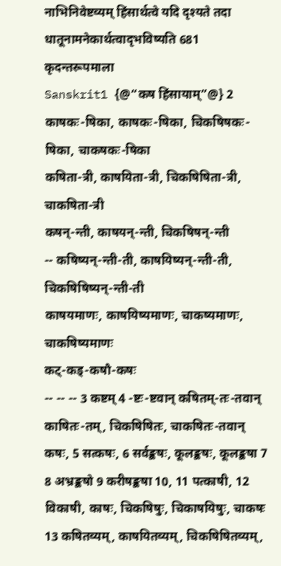नाभिनिवेष्टव्यम् हिंसार्थत्वे यदि दृश्यते तदा धातूनामनेकार्थत्वादृभविष्यति 681
कृदन्तरूपमाला
Sanskrit1 {@“कष हिंसायाम्”@} 2 काषकः-षिका, काषकः-षिका, चिकषिषकः-षिका, चाकषकः-षिका
कषिता-त्री, काषयिता-त्री, चिकषिषिता-त्री, चाकषिता-त्री
कषन्-न्ती, काषयन्-न्ती, चिकषिषन्-न्ती
-- कषिष्यन्-न्ती-ती, काषयिष्यन्-न्ती-ती, चिकषिषिष्यन्-न्ती-ती
काषयमाणः, काषयिष्यमाणः, चाकष्यमाणः, चाकषिष्यमाणः
कट्-कड्-कषौ-कषः
-- -- -- 3 कष्टम् 4 -ष्टः-ष्टवान् कषितम्-तः-तवान् काषितः-तम्, चिकषिषितः, चाकषितः-तवान्
कषः, 5 सत्कषः, 6 सर्वङ्कषः, कूलङ्कषः, कूलङ्कषा 7 8 अभ्रङ्कषो 9 करीषङ्कषा 10, 11 पत्काषी, 12 विकाषी, काषः, चिकषिषुः, चिकाषयिषुः, चाकषः
13 कषितव्यम्, काषयितव्यम्, चिकषिषितव्यम्,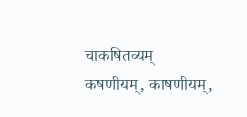चाकषितव्यम्
कषणीयम्, काषणीयम्,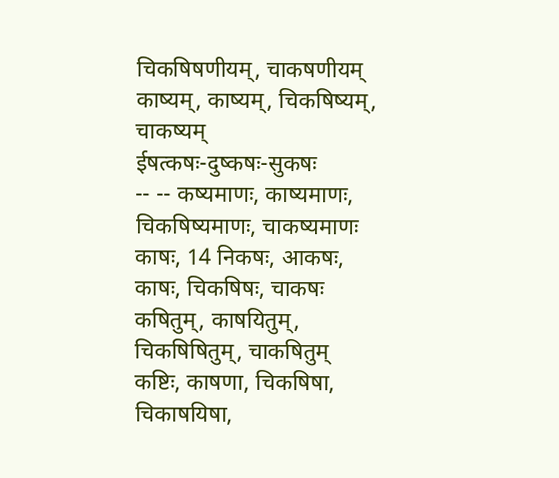चिकषिषणीयम्, चाकषणीयम्
काष्यम्, काष्यम्, चिकषिष्यम्, चाकष्यम्
ईषत्कषः-दुष्कषः-सुकषः
-- -- कष्यमाणः, काष्यमाणः, चिकषिष्यमाणः, चाकष्यमाणः
काषः, 14 निकषः, आकषः, काषः, चिकषिषः, चाकषः
कषितुम्, काषयितुम्, चिकषिषितुम्, चाकषितुम्
कष्टिः, काषणा, चिकषिषा, चिकाषयिषा,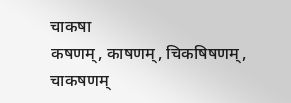चाकषा
कषणम्, काषणम्, चिकषिषणम्, चाकषणम्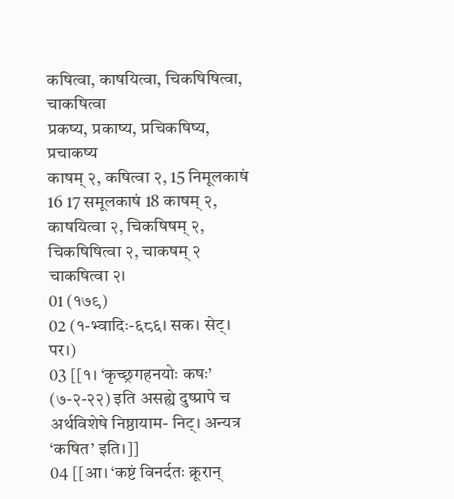कषित्वा, काषयित्वा, चिकषिषित्वा, चाकषित्वा
प्रकष्य, प्रकाष्य, प्रचिकषिष्य, प्रचाकष्य
काषम् २, कषित्वा २, 15 निमूलकाषं 16 17 समूलकाषं 18 काषम् २, काषयित्वा २, चिकषिषम् २, चिकषिषित्वा २, चाकषम् २
चाकषित्वा २।
01 (१७९)
02 (१-भ्वादिः-६८६। सक। सेट्। पर।)
03 [[१। ‘कृच्छ्रगहनयोः कषः’ (७-२-२२) इति असह्ये दुष्प्रापे च अर्थविशेषे निष्ठायाम- निट्। अन्यत्र ‘कषित’ इति।]]
04 [[आ। ‘कष्टं विनर्दतः क्रूरान्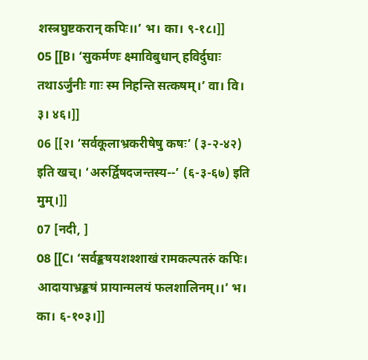शस्त्रघुष्टकरान् कपिः।।’ भ। का। ९-१८।]]
05 [[B। ‘सुकर्मणः क्ष्माविबुधान् हविर्दुघाः तथाऽर्जुंनीः गाः स्म निहन्ति सत्कषम्।’ वा। वि। ३। ४६।]]
06 [[२। ‘सर्वकूलाभ्रकरीषेषु कषः’ (३-२-४२) इति खच्। ‘अरुर्द्विषदजन्तस्य--’ (६-३-६७) इति मुम्।]]
07 [नदी, ]
08 [[C। ‘सर्वङ्कषयशश्शाखं रामकल्पतरुं कपिः। आदायाभ्रङ्कषं प्रायान्मलयं फलशालिनम्।।’ भ। का। ६-१०३।]]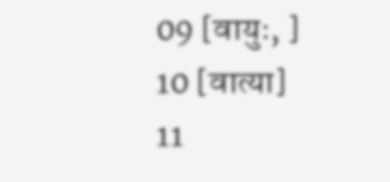09 [वायुः, ]
10 [वात्या]
11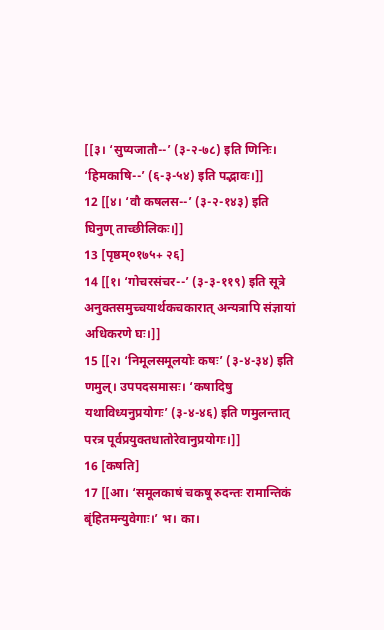[[३। ‘सुप्यजातौ--’ (३-२-७८) इति णिनिः। ‘हिमकाषि--’ (६-३-५४) इति पद्भावः।]]
12 [[४। ‘वौ कषलस--’ (३-२-१४३) इति घिनुण् ताच्छीलिकः।]]
13 [पृष्ठम्०१७५+ २६]
14 [[१। ‘गोचरसंचर--’ (३-३-११९) इति सूत्रे अनुक्तसमुच्चयार्थकचकारात् अन्यत्रापि संज्ञायां अधिकरणे घः।]]
15 [[२। ‘निमूलसमूलयोः कषः’ (३-४-३४) इति णमुल्। उपपदसमासः। ‘कषादिषु यथाविध्यनुप्रयोगः’ (३-४-४६) इति णमुलन्तात् परत्र पूर्वप्रयुक्तधातोरेवानुप्रयोगः।]]
16 [कषति]
17 [[आ। ‘समूलकाषं चकषू रुदन्तः रामान्तिकं बृंहितमन्युवेगाः।’ भ। का।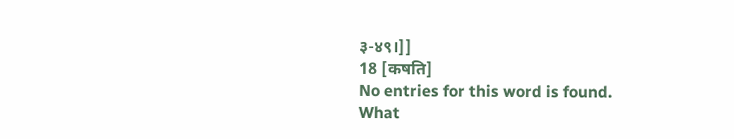३-४९।]]
18 [कषति]
No entries for this word is found.
What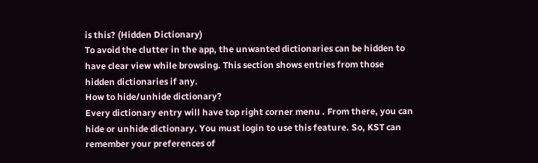is this? (Hidden Dictionary)
To avoid the clutter in the app, the unwanted dictionaries can be hidden to have clear view while browsing. This section shows entries from those hidden dictionaries if any.
How to hide/unhide dictionary?
Every dictionary entry will have top right corner menu . From there, you can hide or unhide dictionary. You must login to use this feature. So, KST can remember your preferences of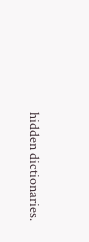hidden dictionaries.